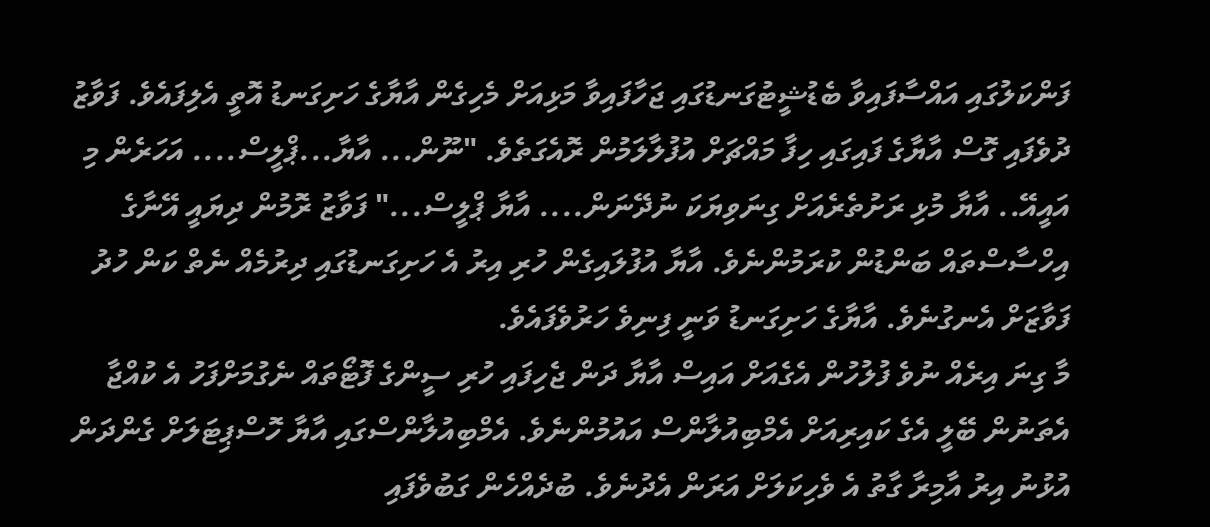ފަންކަލުގައި އައްސާފައިވާ ބެޑުޝީޓުގަނޑުގައި ޖަހާފައިވާ މަޅިއަށް މެހިގެން އާޔާގެ ހަށިގަނޑު އޮތީ އެލިފައެވެ. ފަވާޒު ދުވެފައި ގޮސް އާޔާގެ ފައިގައި ހިފާ މައްޗަށް އުފުލާލަމުން ރޮއެގަތެވެ. "ނޫން... އާޔާ...ޕްލީސް.... އަހަރެން މި އައީއޭ.. އާޔާ މުޅި ރަށުތެރެއަށް ގިނަވިޔަކަ ނުދޭނަން.... އާޔާ ޕްލީސް..." ފަވާޒު ރޮމުން ދިޔައީ އޭނާގެ އިހްސާސްތައް ބަންޑުން ކުރަމުންނެވެ. އާޔާ އުފުލައިގެން ހުރި އިރު އެ ހަށިގަނޑުގައި ދިރުމެއް ނެތް ކަން ހުދު ފަވާޒަށް އެނގުނެވެ. އާޔާގެ ހަށިގަނޑު ވަނީ ފިނިވެ ހަރުވެފައެވެ.
މާ ގިނަ އިރެއް ނުވެ ފުލުހުން އެގެއަށް އައިސް އާޔާ ދަން ޖެހިފައި ހުރި ސީންގެ ފޮޓޯތައް ނެގުމަށްފަހު އެ ކުއްޖާ އެތަނުން ބޭލީ އެގެ ކައިރިއަށް އެމްބިއުލާންސް އައުމުންނެވެ. އެމްބިއުލާންސްގައި އާޔާ ހޮސްޕިޓަލަށް ގެންދަން އުޅުނު އިރު އާމިރާ ގާތު އެ ވެހިކަލަށް އަރަން އެދުނެވެ. ބުދެއްހެން ގަބުވެފައި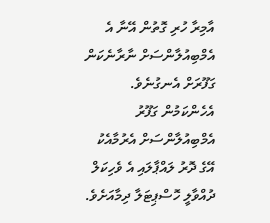އާމިރާ ހުރި ގޮތުން އޭނާ އެ އެމްބިއުލާންސަށް ނާރާނެކަން ގަފޫރަށް އެނގުނެވެ. އެހެންކަމުން ގަފޫރު އެމްބިއުލާންސަށް އެރުމާއެކު އޭގެ ދޮރު ލައްޕާލައި އެ ވެހިކަލް ދުއްވާލީ ހޮސްޕިޓަލާ ދިމާއަށެވެ.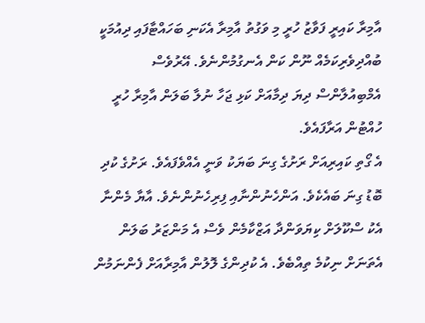އާމިރާ ކައިރީ ފަވާޒު ހުރީ މި ވަގުތު އާމިރާ އެކަނި ބަހައްޓާފައި ދިއުމަކީ ބުއްދިވެރިކަމެއް ނޫން ކަން އެނގުމުންނެވެ. އޭރުވެސް އެމްބިއުލާންސް ދިޔަ ދިމާއަށް ކަޅި ޖަހާ ނުލާ ބަލަން އާމިރާ ހުރީ ހުއްޓުން އަރާފައެވެ.
އެ ގޯތި ކައިރިއަށް ރަށުގެ ގިނަ ބަޔަކު ވަނީ އެއްވެފައެވެ. ރަށުގެ ކުދި ބޮޑު ގިނަ ބައެކެވެ. އަންހެނުންނާއި ފިރިހެނުންނެވެ. އާޔާ މެންނާ އެކު ސްކޫލަށް ކިޔަވަންދާ އަޒްކާމެން ވެސް އެ މަންޒަރު ބަލަން އެތަނަށް ނިކުމެ ތިއްބެވެ. އެ ކުދިންގެ ލޮލުން އާމިރާއަށް ފެންނަމުން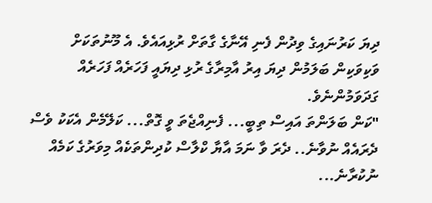ދިޔަ ކަރުނައިގެ ވިދުން ފެނި އޭނާގެ ގާތަށް ރުޅިއައެވެ. އެ މޫނުތަކަށް ވަކިވަކިން ބަލަމުން ދިޔަ އިރު އާމިރާގެ ރުޅި ދިޔައީ ފަހަރެއް ފަހަރެއް ގަދަވަމުންނެވެ.
"ކަން ބަލަންތަ އައިސް ތިބީ... ފެނިއްޖެތަ ވީ ގޮތް... ކަލޭމެން އެކަކު ވެސް ދެރައެއް ނުވާނެ.. ދެރަ ވާ ނަމަ އާޔާ ކްލާސް ކުދިންތަކެއް މިވަރުގެ ކަމެއް ނުކުރާނެ...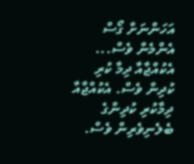އަހަންނަށް ގޯސް އެންމެން ވެސް... އެކުއްޖާއާ ދިމާ ކުރި ކުދިން ވެސް. އެކުއްޖާއާ ދިމާކުރި ކުދިންގެ ބެލެނިވެރިން ވެސް.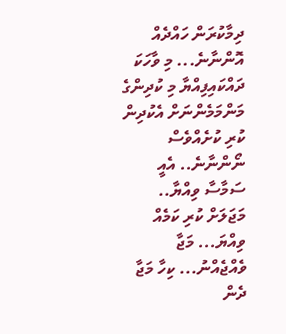ދިމާކުރަން ހައްދެއް އޮންނާނެ... މި ވާހަކަ ދައްކައިފިއްޔާ މި ކުދިންގެ މަންމަމެންނަށް އެކުދިން ކުރި ކުށެއްވެސް ނޯންނާނެ.. އެއީ ސަމާސާ ވިއްޔާ.. މަޖަލަށް ކުރި ކަމެއް ވިއްޔަ... މަޖާ ވެއްޖެއްނު... ކިހާ މަޖާ ދެން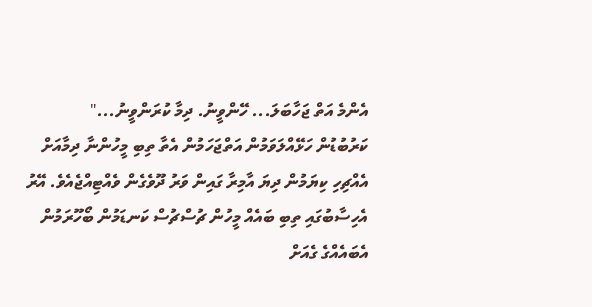އެންމެ އަތް ޖަހާބަލަ... ހޭންވީނު. ދިމާ ކުރަންވީނު..."
ކަރުބުޑުން ހަޅޭއްލަވަމުން އަތްޖަހަމުން އެތާ ތިބި މީހުންނާ ދިމާއަށް އެއްޗިހި ކިޔަމުން ދިޔަ އާމިރާ ގައިން ވަރު ދޫވެގެން ވެއްޓިއްޖެއެވެ. އޭރު އެހިސާބުގައި ތިބި ބައެއް މީހުން ޗުސްޗުސް ކަނޑަމުން ބޯހޫރަމުން އެބައެއްގެ ގެއަށް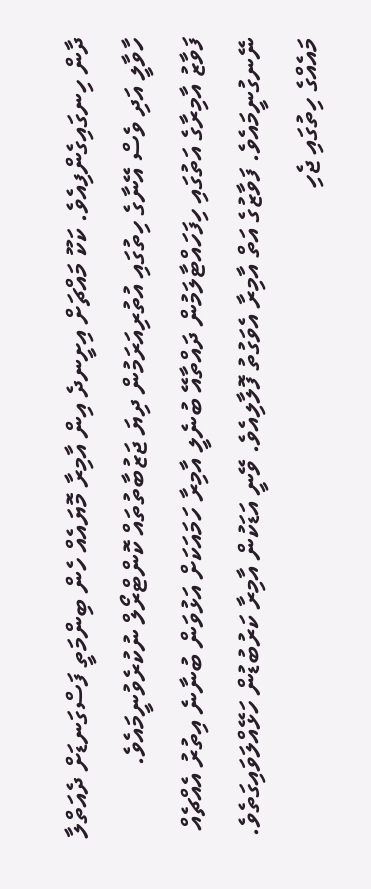ދާން ހިނގައިގެންފިއެވެ. ކަކޫ މައްޗަށް އިށީނދެ އިން އާމިރާ މޮޔައެއް ހެން ބިންމަތީ ފަސްގަނޑަށް ދެއަތްލާ ހާވާލީ އަދި ވެސް އޭނާގެ ހިތުގައި އުތުރިއަރަމުން ދިޔަ ޖަޒުބާތުތައް ކޮންޓްރޯލް ނުކުރެވުނީމައެވެ.
ފަވާޒު އާމިރާގެ އަތުގައި ހިފަހައްޓާލަމުން ދައްތާއޭ ބުނެލީ އާމިރާ ހަމައަކަށް އަޅުވަން ބުނާނެ އިތުރު އެއްޗެއް ނޭނގުނީމައެވެ. ފަވާޒުގެ އަތް އާމިރާ އެވަގުތު ފޮލާލިއެވެ. ވޭނީ އަޑަކުން އާމިރާ ކަރުބުޑުން ހަޅޭއްލަވައިގަތެވެ. މައެއްގެ ހިތުގައި ޖެހި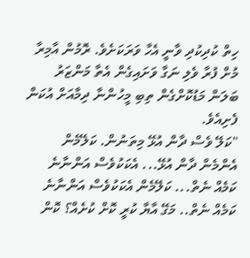ހިތް ކުދިކުދި ވާނީ އެހާ ވަރަކަށެވެ. ރޮމުން އާމިރާ މުށް ފުރާ ވެލި ނަގާ ވަށައިގެން އެތާ މަންޒަރު ބަލަން މަޑުކޮށްގެން ތިބި މީހުންނާ ދިމާއަށް އުކަން ފެށިއެވެ.
"ކަލޭ ވެސް ދާން އުޅޭ މިތަނުން. ކަލޭމެން އެންމެން ދާން އުޅޭ... އެކަކުވެސް އަންނާނެ ކަމެއް ނެތް... ކަލޭމެން އެކަކުވެސް އަންނާނެ ކަމެއް ނެތް.. މަގޭ އާޔާ ކުރީ ކޮށް ކުށެއް؟ ކޮން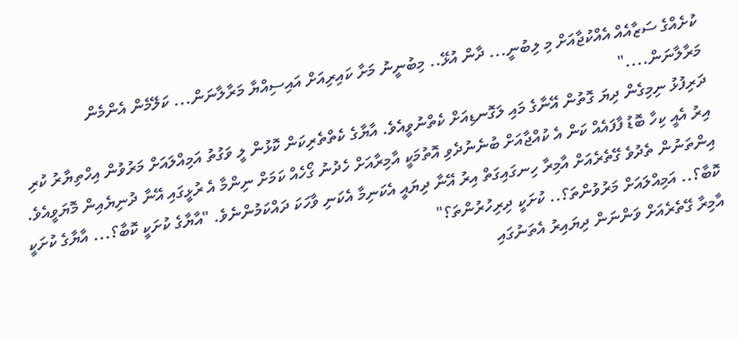ކުށެއްގެ ސަޒާއެއް އެއްކުޖާއަށް މި ލިބުނީ... ދާން އުޅޭ.. މިބުނީނު މަށާ ކައިރިއަށް އައިސިއްޔާ މަރާލާނަން... ކަލޭމެން އެންމެން މަރާލާނަން...."
ދަރިފުޅު ނިމިގެން ދިޔަ ގޮތުން އޭނާގެ މައި ލަގޮނޑިއަށް ކެތްނުވީއެވެ. އާޔާގެ ކެތްތެރިކަން ކޮޅުން ލީ ވަގުތު އަމިއްލައަށް މަރުވުން އިހްތިޔާރު ކުރި އިރު އެއީ ކިހާ ބޮޑު ފާފައެއް ކަން އެ ކުއްޖާއަށް ބުނެނުދެވި އޮތުމަކީ އާމިރާއަށް ހެދުނު ގޯހެއް ކަމަށް ނިންމާ އެ ރުޅީގައި އޭނާ ދުނިޔެއިން މޮޔަވީއެވެ. އިންތަނުން ތެދުވެ ގޭތެރެއަށް އާމިރާ ހިނގައިގަތް އިރު އޭނާ ދިޔައީ އެކަނިމާ އެކަނި ވާހަކަ ދައްކަމުންނެވެ. "އާޔާގެ ކުށަކީ ކޮބާ؟... އާޔާގެ ކުށަކީ ކޮބާ؟.. އަމިއްލައަށް މަރުވުންތަ؟.. ކުށަކީ ދިރިހުރުންތަ؟"
އާމިރާ ގޭތެރެއަށް ވަންނަން ދިޔައިރު އެތަނުގައި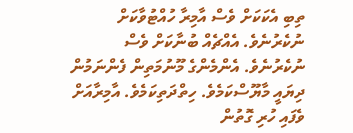ތިބި އެކަކަށް ވެސް އާމިރާ ހުއްޓުވާކަށް ނުކެރުނެވެ. އެއްޗެއް ބުނާކަށް ވެސް ނުކެރުނެވެ. އެންމެންގެ މޫނުމަތިން ފެންނަމުން ދިޔައީ މާޔޫސްކަމެވެ. ހިތްދަތިކަމެވެ. އާމިރާއަށް ވެފައި ހުރި ގޮތުން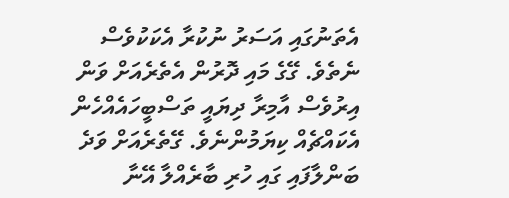އެތަނުގައި އަސަރު ނުކުރާ އެކަކުވެސް ނެތެވެ. ގޭގެ މައި ދޮރުން އެތެރެއަށް ވަން އިރުވެސް އާމިރާ ދިޔައީ ތަސްބީހައެއްހެން އެކައްޗެއް ކިޔަމުންނެވެ. ގޭތެރެއަށް ވަދެ ބަންލާފައި ގައި ހުރި ބާރެއްލާ އޭނާ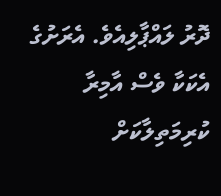ދޮރު ލައްޕާލިއެވެ. އެރަށުގެ އެކަކާ ވެސް އާމިރާ ކުރިމަތިލާކަށް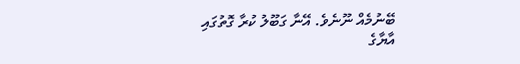ބޭނުމެއް ނޫނެވެ. އޭނާ ގަބޫލު ކުރާ ގޮތުގައި އާޔާގެ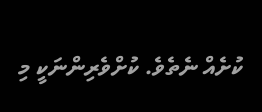ކުށެއް ނެތެވެ. ކުށްވެރިންނަކީ މި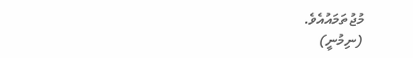މުޖުތަމައުއެވެ.
(ނިމުނީ)